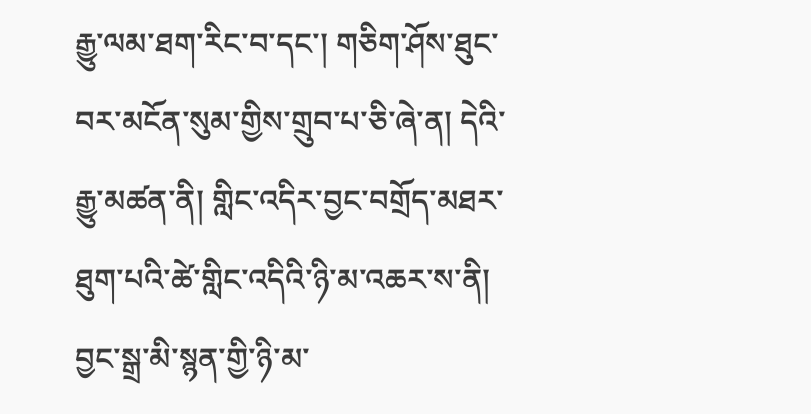རྒྱུ་ལམ་ཐག་རིང་བ་དང་། གཅིག་ཤོས་ཐུང་བར་མངོན་སུམ་གྱིས་གྲུབ་པ་ཅི་ཞེ་ན། དེའི་རྒྱུ་མཚན་ནི། གླིང་འདིར་བྱང་བགྲོད་མཐར་ཐུག་པའི་ཚེ་གླིང་འདིའི་ཉི་མ་འཆར་ས་ནི། བྱང་སྒྲ་མི་སྙན་གྱི་ཉི་མ་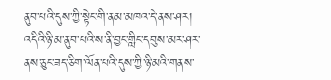ནུབ་པའི་དུས་ཀྱི་སྟེང་གི་ནམ་མཁའ་དེ་ནས་ཤར། འདིའི་ཉི་མ་ནུབ་པའི་ས་ནི་བྱང་གླིང་དབུས་མར་ཤར་ནས་ཅུང་ཟད་ཅིག་ལོན་པའི་དུས་ཀྱི་ཉི་མའི་གནས་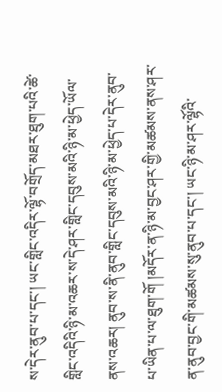ས་དེར་ནུབ་པ་དང་། ཡང་གླིང་འདིར་ལྷོ་བགྲོད་མཐར་ཐུག་པའི་ཚེ་གླིང་འདིའི་ཉི་མ་འཆར་ས་དེ་ཤར་གླིང་དབུས་མའི་ཉི་མ་ཕྱེད་ཡོལ་ནས་འཆར། ནུབ་ས་ནི་ནུབ་གླིང་དབུས་མའི་ཉི་མ་ཕྱེད་པ་དེར་ནུབ་པ་ཡིན་པ་ལ་ཐུག་གོ །མདོར་ན་ཉི་མ་བྱང་ཤར་གྱི་མཚམས་ནས་ཤར་ན་ནུབ་བྱང་གི་མཚམས་སུ་ནུབ་པ་དང་། ཡང་ཉི་མ་ཤར་ལྷོའི་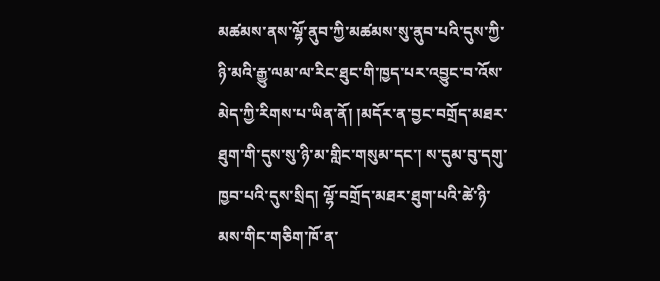མཚམས་ནས་ལྷོ་ནུབ་ཀྱི་མཚམས་སུ་ནུབ་པའི་དུས་ཀྱི་ཉི་མའི་རྒྱུ་ལམ་ལ་རིང་ཐུང་གི་ཁྱད་པར་འབྱུང་བ་འོས་མེད་ཀྱི་རིགས་པ་ཡིན་ནོ། །མདོར་ན་བྱང་བགྲོད་མཐར་ཐུག་གི་དུས་སུ་ཉི་མ་གླིང་གསུམ་དང་། ས་དུམ་བུ་དགུ་ཁྱབ་པའི་དུས་སྲིད། ལྷོ་བགྲོད་མཐར་ཐུག་པའི་ཚེ་ཉི་མས་གིང་གཅིག་ཁོ་ན་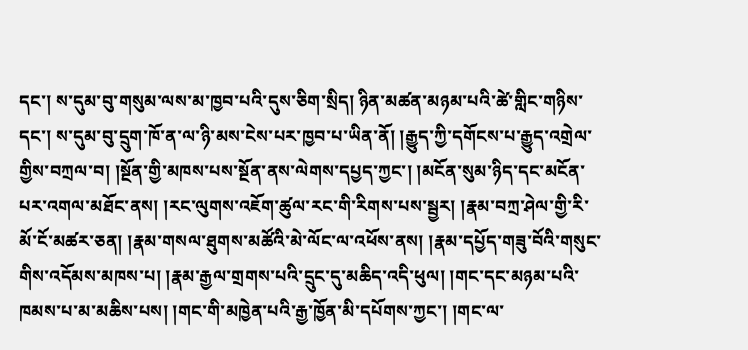དང་། ས་དུམ་བུ་གསུམ་ལས་མ་ཁྱབ་པའི་དུས་ཅིག་སྲིད། ཉིན་མཚན་མཉམ་པའི་ཚེ་གླིང་གཉིས་དང་། ས་དུམ་བུ་དྲུག་ཁོ་ན་ལ་ཉི་མས་ངེས་པར་ཁྱབ་པ་ཡིན་ནོ། །རྒྱུད་ཀྱི་དགོངས་པ་རྒྱུད་འགྲེལ་གྱིས་བཀྲལ་བ། །སྔོན་གྱི་མཁས་པས་སྔོན་ནས་ལེགས་དཔྱད་ཀྱང་། །མངོན་སུམ་ཉིད་དང་མངོན་པར་འགལ་མཐོང་ནས། །རང་ལུགས་འཇོག་ཚུལ་རང་གི་རིགས་པས་སྦྱར། །རྣམ་བཀྲ་ཤེལ་གྱི་རི་མོ་ངོ་མཚར་ཅན། །རྣམ་གསལ་ཐུགས་མཚོའི་མེ་ལོང་ལ་འཕོས་ནས། །རྣམ་དཔྱོད་གཟུ་བོའི་གསུང་གིས་འདོམས་མཁས་པ། །རྣམ་རྒྱལ་གྲགས་པའི་དྲུང་དུ་མཆིད་འདི་ཕུལ། །གང་དང་མཉམ་པའི་ཁམས་པ་མ་མཆིས་པས། །གང་གི་མཁྱེན་པའི་རྒྱ་ཁྱོན་མི་དཔོགས་ཀྱང་། །གང་ལ་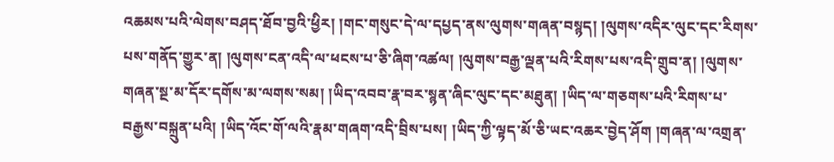འཆམས་པའི་ལེགས་བཤད་ཐོབ་བྱའི་ཕྱིར། །གང་གསུང་དེ་ལ་དཔྱད་ནས་ལུགས་གཞན་བསྙད། །ལུགས་འདིར་ལུང་དང་རིགས་པས་གནོད་གྱུར་ན། །ལུགས་ངན་འདི་ལ་ཕངས་པ་ཅི་ཞིག་འཚལ། །ལུགས་བརྒྱ་ལྡན་པའི་རིགས་པས་འདི་གྲུབ་ན། །ལུགས་གཞན་སྔ་མ་དོར་དགོས་མ་ལགས་སམ། །ཡིད་འབབ་རྣ་བར་སྙན་ཞིང་ལུང་དང་མཐུན། །ཡིད་ལ་གཅགས་པའི་རིགས་པ་བརྒྱས་བསྐྲུན་པའི། །ཡིད་འོང་གོ་ལའི་རྣམ་གཞག་འདི་བྲིས་པས། །ཡིད་ཀྱི་ལྟད་མོ་ཅི་ཡང་འཆར་བྱེད་ཤོག །གཞན་ལ་འགྲན་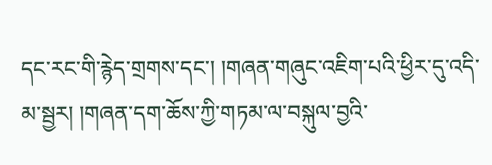དང་རང་གི་རྙེད་གྲགས་དང་། །གཞན་གཞུང་འཇིག་པའི་ཕྱིར་དུ་འདི་མ་སྦྱར། །གཞན་དག་ཆོས་ཀྱི་གཏམ་ལ་བསྐུལ་བྱའི་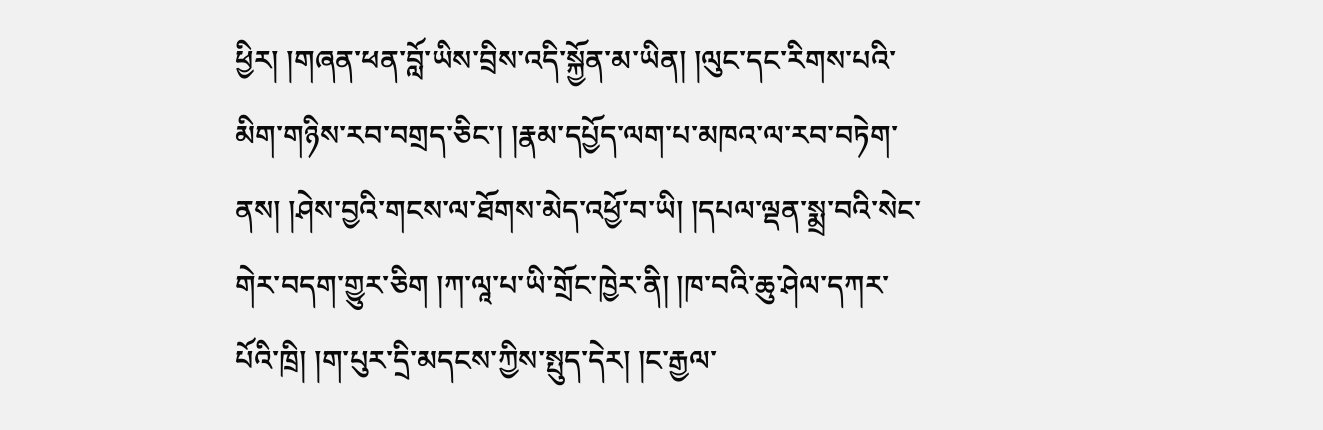ཕྱིར། །གཞན་ཕན་བློ་ཡིས་བྲིས་འདི་སྐྱོན་མ་ཡིན། །ལུང་དང་རིགས་པའི་མིག་གཉིས་རབ་བགྲད་ཅིང་། །རྣམ་དཔྱོད་ལག་པ་མཁའ་ལ་རབ་བཏེག་ནས། །ཤེས་བྱའི་གངས་ལ་ཐོགས་མེད་འཕྱོ་བ་ཡི། །དཔལ་ལྡན་སྨྲ་བའི་སེང་གེར་བདག་གྱུར་ཅིག །ཀ་ལཱ་པ་ཡི་གྲོང་ཁྱེར་ནི། །ཁ་བའི་ཆུ་ཤེལ་དཀར་པོའི་ཁྲི། །ག་པུར་དྲི་མདངས་ཀྱིས་སྤུད་དེར། །ང་རྒྱལ་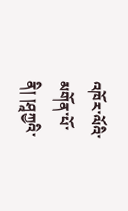འཁོར་ལོའི་མགོན་པོ་ནི། །ཤཱཀྱའི་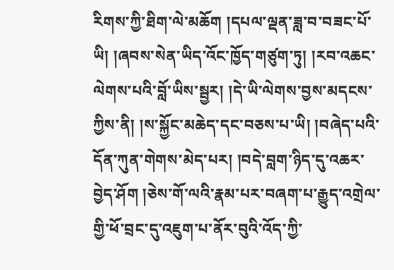རིགས་ཀྱི་ཐིག་ལེ་མཆོག །དཔལ་ལྡན་ཟླ་བ་བཟང་པོ་ཡི། །ཞབས་སེན་ཡིད་འོང་ཁྱོད་གཙུག་ཏུ། །རབ་འཆང་ལེགས་པའི་བློ་ཡིས་སྦྱར། །དེ་ཡི་ལེགས་བྱས་མདངས་ཀྱིས་ནི། །ས་སྐྱོང་མཆེད་དང་བཅས་པ་ཡི། །བཞེད་པའི་དོན་ཀུན་གེགས་མེད་པར། །བདེ་བླག་ཉིད་དུ་འཆར་བྱེད་ཤོག །ཅེས་གོ་ལའི་རྣམ་པར་བཞག་པ་རྒྱུད་འགྲེལ་གྱི་ཕོ་བྲང་དུ་འཇུག་པ་ནོར་བུའི་འོད་ཀྱི་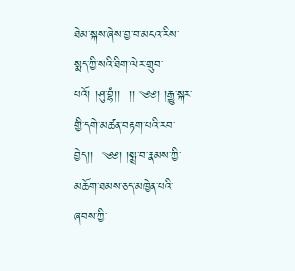ཐེམ་སྐས་ཞེས་བྱ་བ་མངའ་རིས་སྨད་ཀྱི་སའི་ཐིག་ལེར་གྲུབ་པའོ། །ཤུ་བྷཾ།།  །། ༄༅། །རྒྱུ་སྐར་གྱི་དགེ་མཚན་བརྟག་པའི་རབ་བྱེད།།  ༄༅། །སྨྲ་བ་རྣམས་ཀྱི་མཆོག་ཐམས་ཅད་མཁྱེན་པའི་ཞབས་ཀྱི་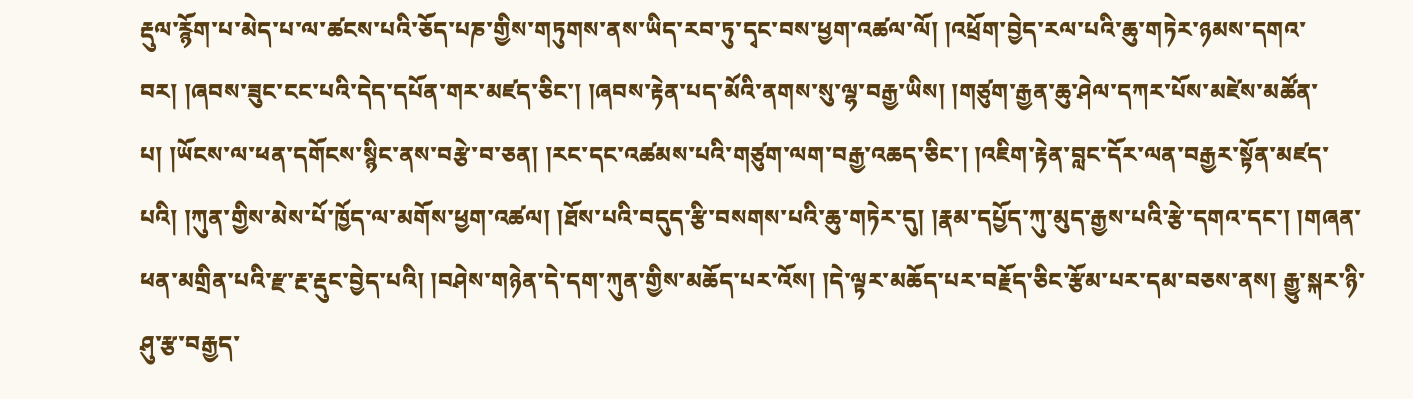རྡུལ་རྙོག་པ་མེད་པ་ལ་ཚངས་པའི་ཅོད་པཎ་གྱིས་གཏུགས་ནས་ཡིད་རབ་ཏུ་དྭང་བས་ཕྱག་འཚལ་ལོ། །འཕྲོག་བྱེད་རལ་པའི་ཆུ་གཏེར་ཉམས་དགའ་བར། །ཞབས་ཟུང་ངང་པའི་དེད་དཔོན་གར་མཛད་ཅིང་། །ཞབས་རྟེན་པད་མོའི་ནགས་སུ་ལྷ་བརྒྱ་ཡིས། །གཙུག་རྒྱན་ཆུ་ཤེལ་དཀར་པོས་མཛེས་མཚོན་པ། །ཡོངས་ལ་ཕན་དགོངས་སྙིང་ནས་བརྩེ་བ་ཅན། །རང་དང་འཚམས་པའི་གཙུག་ལག་བརྒྱ་འཆད་ཅིང་། །འཇིག་རྟེན་བླང་དོར་ལན་བརྒྱར་སྟོན་མཛད་པའི། །ཀུན་གྱིས་མེས་པོ་ཁྱོད་ལ་མགོས་ཕྱག་འཚལ། །ཐོས་པའི་བདུད་རྩི་བསགས་པའི་ཆུ་གཏེར་དུ། །རྣམ་དཔྱོད་ཀུ་མུད་རྒྱས་པའི་རྩེ་དགའ་དང་། །གཞན་ཕན་མགྲིན་པའི་རྫ་རྔ་རྡུང་བྱེད་པའི། །བཤེས་གཉེན་དེ་དག་ཀུན་གྱིས་མཆོད་པར་འོས། །དེ་ལྟར་མཆོད་པར་བརྗོད་ཅིང་རྩོམ་པར་དམ་བཅས་ནས། རྒྱུ་སྐར་ཉི་ཤུ་རྩ་བརྒྱད་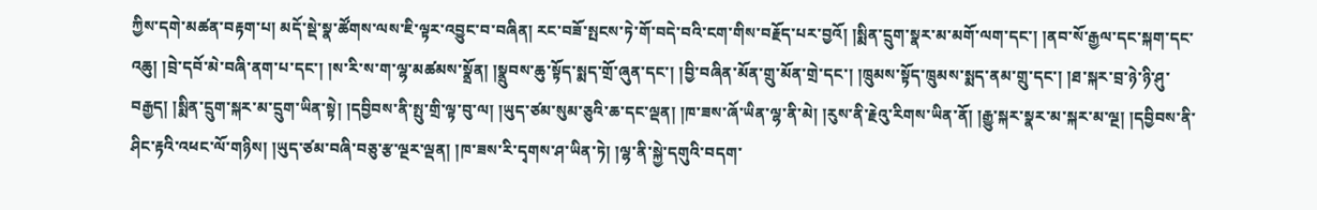ཀྱིས་དགེ་མཚན་བརྟག་པ། མདོ་སྡེ་སྣ་ཚོགས་ལས་ཇི་ལྟར་འབྱུང་བ་བཞིན། རང་བཟོ་སྤངས་ཏེ་གོ་བདེ་བའི་ངག་གིས་བརྗོད་པར་བྱའོ། །སྨིན་དྲུག་སྣར་མ་མགོ་ལག་དང་། །ནབ་སོ་རྒྱལ་དང་སྐག་དང་འཆུ། །བྲེ་དབོ་མེ་བཞི་ནག་པ་དང་། །ས་རི་ས་ག་ལྷ་མཚམས་སྣྲོན། །སྣྲུབས་ཆུ་སྟོད་སྨད་གྲོ་ཞུན་དང་། །བྱི་བཞིན་མོན་གྲུ་མོན་གྲེ་དང་། །ཁྲུམས་སྟོད་ཁྲུམས་སྨད་ནམ་གྲུ་དང་། །ཐ་སྐར་བྲ་ཉེ་ཉི་ཤུ་བརྒྱད། །སྨིན་དྲུག་སྐར་མ་དྲུག་ཡིན་སྟེ། །དབྱིབས་ནི་སྤུ་གྲི་ལྟ་བུ་ལ། །ཡུད་ཙམ་སུམ་ཅུའི་ཆ་དང་ལྡན། །ཁ་ཟས་ཞོ་ཡིན་ལྷ་ནི་མེ། །རུས་ནི་རྗེའུ་རིགས་ཡིན་ནོ། །རྒྱུ་སྐར་སྣར་མ་སྐར་མ་ལྔ། །དབྱིབས་ནི་ཤིང་རྟའི་འཕང་ལོ་གཉིས། །ཡུད་ཙམ་བཞི་བཅུ་རྩ་ལྔར་ལྡན། །ཁ་ཟས་རི་དྭགས་ཤ་ཡིན་ཏེ། །ལྷ་ནི་སྐྱེ་དགུའི་བདག་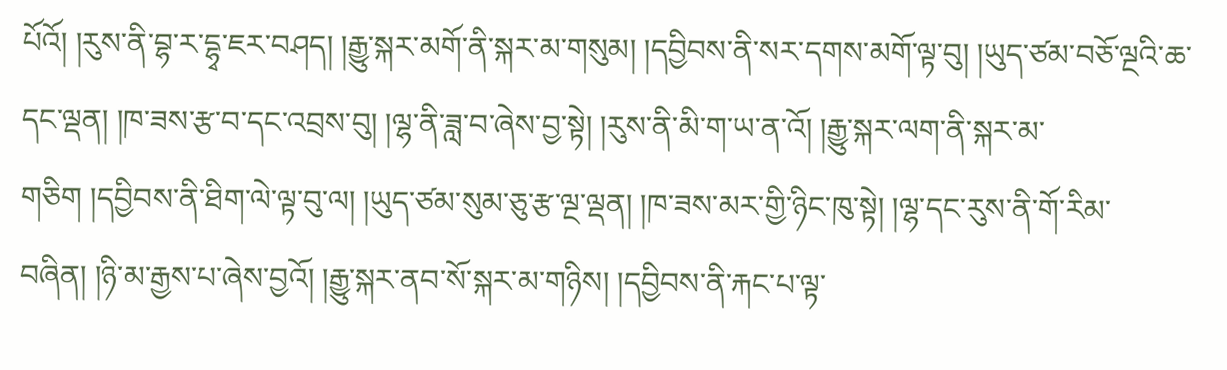པོའོ། །རུས་ནི་བྷ་ར་དྷྭ་ཇར་བཤད། །རྒྱུ་སྐར་མགོ་ནི་སྐར་མ་གསུམ། །དབྱིབས་ནི་སར་དགས་མགོ་ལྟ་བུ། །ཡུད་ཙམ་བཅོ་ལྔའི་ཆ་དང་ལྡན། །ཁ་ཟས་རྩ་བ་དང་འབྲས་བུ། །ལྷ་ནི་ཟླ་བ་ཞེས་བྱ་སྟེ། །རུས་ནི་མི་ག་ཡ་ན་འོ། །རྒྱུ་སྐར་ལག་ནི་སྐར་མ་གཅིག །དབྱིབས་ནི་ཐིག་ལེ་ལྟ་བུ་ལ། །ཡུད་ཙམ་སུམ་ཅུ་རྩ་ལྔ་ལྡན། །ཁ་ཟས་མར་གྱི་ཉིང་ཁུ་སྟེ། །ལྷ་དང་རུས་ནི་གོ་རིམ་བཞིན། །ཉི་མ་རྒྱས་པ་ཞེས་བྱའོ། །རྒྱུ་སྐར་ནབ་སོ་སྐར་མ་གཉིས། །དབྱིབས་ནི་རྐང་པ་ལྟ་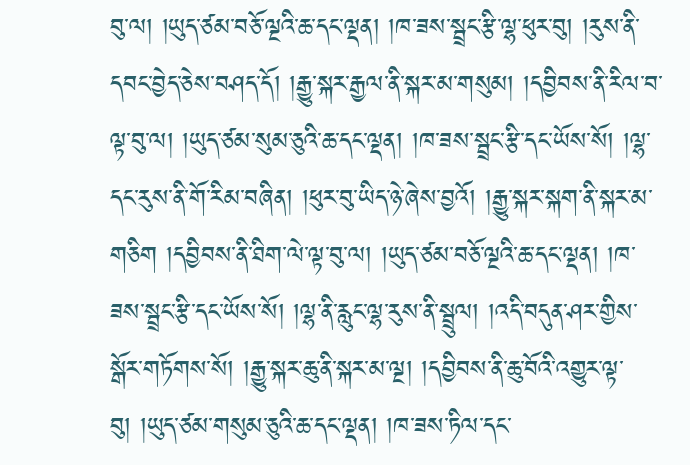བུ་ལ། །ཡུད་ཙམ་བཅོ་ལྔའི་ཆ་དང་ལྡན། །ཁ་ཟས་སྦྲང་རྩི་ལྷ་ཕུར་བུ། །རུས་ནི་དབང་བྱེད་ཅེས་བཤད་དོ། །རྒྱུ་སྐར་རྒྱལ་ནི་སྐར་མ་གསུམ། །དབྱིབས་ནི་རིལ་བ་ལྟ་བུ་ལ། །ཡུད་ཙམ་སུམ་ཅུའི་ཆ་དང་ལྡན། །ཁ་ཟས་སྦྲང་རྩི་དང་ཡོས་སོ། །ལྷ་དང་རུས་ནི་གོ་རིམ་བཞིན། །ཕུར་བུ་ཡིད་ཉེ་ཞེས་བྱའོ། །རྒྱུ་སྐར་སྐག་ནི་སྐར་མ་གཅིག །དབྱིབས་ནི་ཐིག་ལེ་ལྟ་བུ་ལ། །ཡུད་ཙམ་བཅོ་ལྔའི་ཆ་དང་ལྡན། །ཁ་ཟས་སྦྲང་རྩི་དང་ཡོས་སོ། །ལྷ་ནི་རླུང་ལྷ་རུས་ནི་སྦྲུལ། །འདི་བདུན་ཤར་གྱིས་སྒོར་གཏོགས་སོ། །རྒྱུ་སྐར་ཆུ་ནི་སྐར་མ་ལྔ། །དབྱིབས་ནི་ཆུ་བོའི་འགྱུར་ལྟ་བུ། །ཡུད་ཙམ་གསུམ་ཅུའི་ཆ་དང་ལྡན། །ཁ་ཟས་ཏིལ་དང་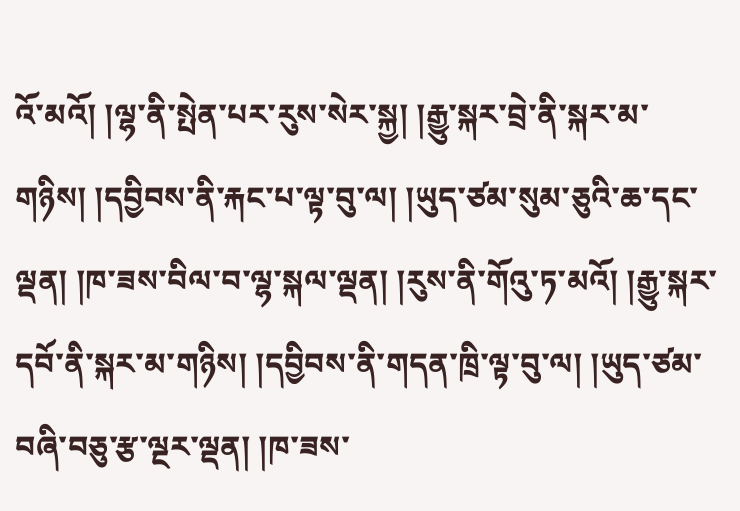འོ་མའོ། །ལྷ་ནི་སྤེན་པར་རུས་སེར་སྐྱ། །རྒྱུ་སྐར་བྲེ་ནི་སྐར་མ་གཉིས། །དབྱིབས་ནི་རྐང་པ་ལྟ་བུ་ལ། །ཡུད་ཙམ་སུམ་ཅུའི་ཆ་དང་ལྡན། །ཁ་ཟས་བིལ་བ་ལྷ་སྐལ་ལྡན། །རུས་ནི་གོའུ་ཏ་མའོ། །རྒྱུ་སྐར་དབོ་ནི་སྐར་མ་གཉིས། །དབྱིབས་ནི་གདན་ཁྲི་ལྟ་བུ་ལ། །ཡུད་ཙམ་བཞི་བཅུ་རྩ་ལྔར་ལྡན། །ཁ་ཟས་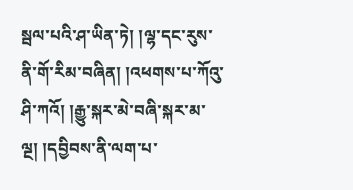སྦལ་པའི་ཤ་ཡིན་ཏེ། །ལྷ་དང་རུས་ནི་གོ་རིམ་བཞིན། །འཕགས་པ་ཀོའུ་ཤི་ཀའོ། །རྒྱུ་སྐར་མེ་བཞི་སྐར་མ་ལྔ། །དབྱིབས་ནི་ལག་པ་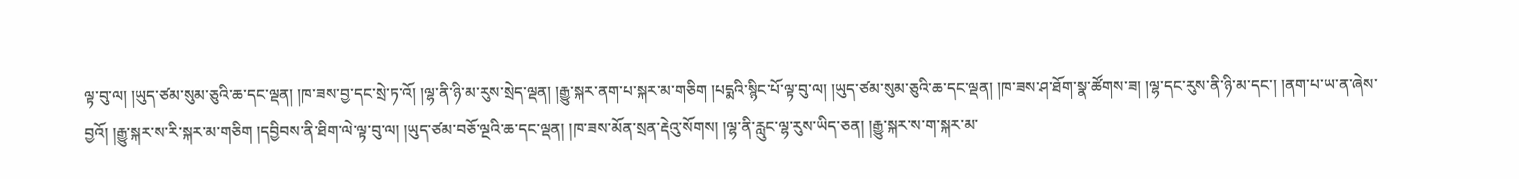ལྟ་བུ་ལ། །ཡུད་ཙམ་སུམ་ཅུའི་ཆ་དང་ལྡན། །ཁ་ཟས་བྱ་དང་སྲེ་ཏ་འོ། །ལྷ་ནི་ཉི་མ་རུས་སྲེད་ལྡན། །རྒྱུ་སྐར་ནག་པ་སྐར་མ་གཅིག །པདྨའི་སྙིང་པོ་ལྟ་བུ་ལ། །ཡུད་ཙམ་སུམ་ཅུའི་ཆ་དང་ལྡན། །ཁ་ཟས་ཤ་ཐོག་སྣ་ཚོགས་ཟ། །ལྷ་དང་རུས་ནི་ཉི་མ་དང་། །ནག་པ་ཡ་ན་ཞེས་བྱའོ། །རྒྱུ་སྐར་ས་རི་སྐར་མ་གཅིག །དབྱིབས་ནི་ཐིག་ལེ་ལྟ་བུ་ལ། །ཡུད་ཙམ་བཅོ་ལྔའི་ཆ་དང་ལྡན། །ཁ་ཟས་མོན་སྲན་རྡེའུ་སོགས། །ལྷ་ནི་རླུང་ལྷ་རུས་ཡིད་ཅན། །རྒྱུ་སྐར་ས་ག་སྐར་མ་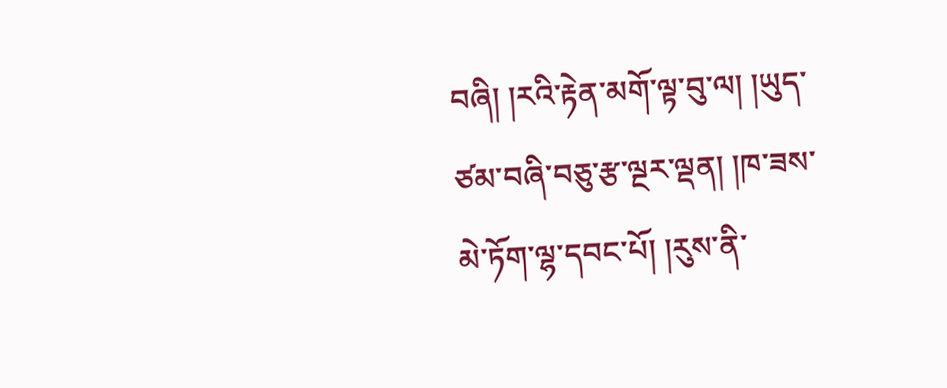བཞི། །རའི་རྟེན་མགོ་ལྟ་བུ་ལ། །ཡུད་ཙམ་བཞི་བཅུ་རྩ་ལྔར་ལྡན། །ཁ་ཟས་མེ་ཏོག་ལྷ་དབང་པོ། །རུས་ནི་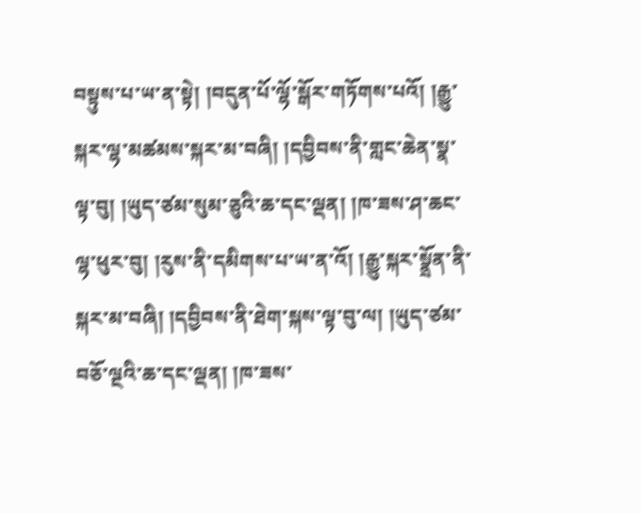བསྟུས་པ་ཡ་ན་སྟེ། །བདུན་པོ་ལྷོ་སྒོར་གཏོགས་པའོ། །རྒྱུ་སྐར་ལྷ་མཚམས་སྐར་མ་བཞི། །དབྱིབས་ནི་གླང་ཆེན་སྣ་ལྟ་བུ། །ཡུད་ཙམ་སུམ་ཅུའི་ཆ་དང་ལྡན། །ཁ་ཟས་ཤ་ཆང་ལྷ་ཕུར་བུ། །རུས་ནི་དམིགས་པ་ཡ་ན་འོ། །རྒྱུ་སྐར་སྣྲོན་ནི་སྐར་མ་བཞི། །དབྱིབས་ནི་ཐེག་སྐས་ལྟ་བུ་ལ། །ཡུད་ཙམ་བཅོ་ལྔའི་ཆ་དང་ལྡན། །ཁ་ཟས་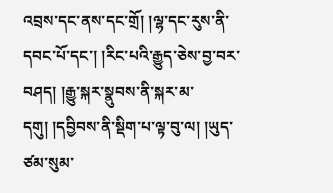འབྲས་དང་ནས་དང་གྲོ། །ལྷ་དང་རུས་ནི་དབང་པོ་དང་། །རིང་པའི་རྒྱུད་ཅེས་བྱ་བར་བཤད། །རྒྱུ་སྐར་སྣུབས་ནི་སྐར་མ་དགུ། །དབྱིབས་ནི་སྡིག་པ་ལྟ་བུ་ལ། །ཡུད་ཙམ་སུམ་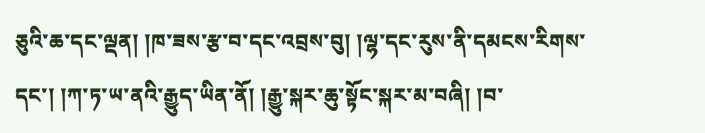ཅུའི་ཆ་དང་ལྡན། །ཁ་ཟས་རྩ་བ་དང་འབྲས་བུ། །ལྷ་དང་རུས་ནི་དམངས་རིགས་དང་། །ཀ་ཏ་ཡ་ནའི་རྒྱུད་ཡིན་ནོ། །རྒྱུ་སྐར་ཆུ་སྟོང་སྐར་མ་བཞི། །བ་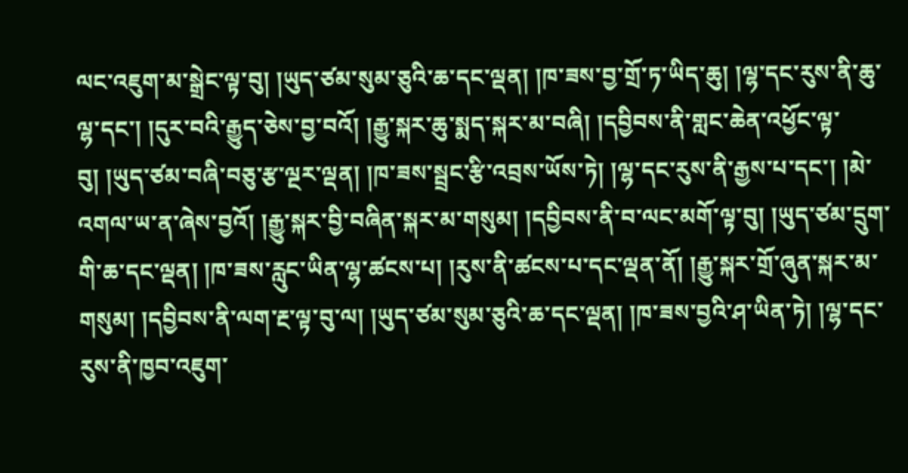ལང་འཇུག་མ་སྒྲེང་ལྟ་བུ། །ཡུད་ཙམ་སུམ་ཅུའི་ཆ་དང་ལྡན། །ཁ་ཟས་བྱ་གྲོ་ཏ་ཡིད་ཆུ། །ལྷ་དང་རུས་ནི་ཆུ་ལྷ་དང་། །དུར་བའི་རྒྱུད་ཅེས་བྱ་བའོ། །རྒྱུ་སྐར་ཆུ་སྨད་སྐར་མ་བཞི། །དབྱིབས་ནི་གླང་ཆེན་འཕྱོང་ལྟ་བུ། །ཡུད་ཙམ་བཞི་བཅུ་རྩ་ལྔར་ལྡན། །ཁ་ཟས་སྦྲང་རྩི་འབྲས་ཡོས་ཏེ། །ལྷ་དང་རུས་ནི་རྒྱས་པ་དང་། །མེ་འགལ་ཡ་ན་ཞེས་བྱའོ། །རྒྱུ་སྐར་བྱི་བཞིན་སྐར་མ་གསུམ། །དབྱིབས་ནི་བ་ལང་མགོ་ལྟ་བུ། །ཡུད་ཙམ་དྲུག་གི་ཆ་དང་ལྡན། །ཁ་ཟས་རླུང་ཡིན་ལྷ་ཚངས་པ། །རུས་ནི་ཚངས་པ་དང་ལྡན་ནོ། །རྒྱུ་སྐར་གྲོ་ཞུན་སྐར་མ་གསུམ། །དབྱིབས་ནི་ལག་རྔ་ལྟ་བུ་ལ། །ཡུད་ཙམ་སུམ་ཅུའི་ཆ་དང་ལྡན། །ཁ་ཟས་བྱའི་ཤ་ཡིན་ཏེ། །ལྷ་དང་རུས་ནི་ཁྱབ་འཇུག་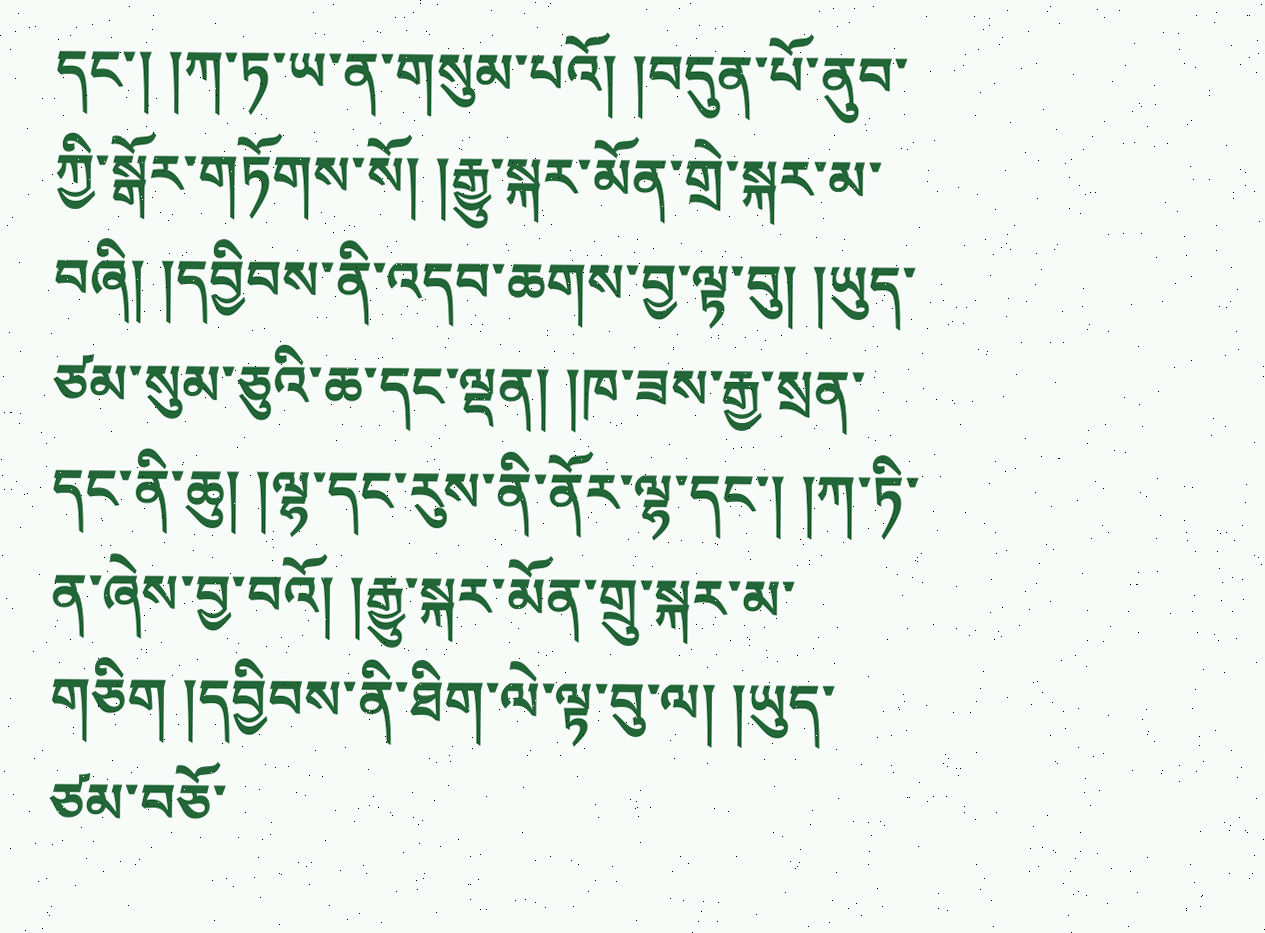དང་། །ཀ་ཏ་ཡ་ན་གསུམ་པའོ། །བདུན་པོ་ནུབ་ཀྱི་སྒོར་གཏོགས་སོ། །རྒྱུ་སྐར་མོན་གྲེ་སྐར་མ་བཞི། །དབྱིབས་ནི་འདབ་ཆགས་བྱ་ལྟ་བུ། །ཡུད་ཙམ་སུམ་ཅུའི་ཆ་དང་ལྡན། །ཁ་ཟས་རྒྱ་སྲན་དང་ནི་ཆུ། །ལྷ་དང་རུས་ནི་ནོར་ལྷ་དང་། །ཀ་ཏི་ན་ཞེས་བྱ་བའོ། །རྒྱུ་སྐར་མོན་གྲུ་སྐར་མ་གཅིག །དབྱིབས་ནི་ཐིག་ལེ་ལྟ་བུ་ལ། །ཡུད་ཙམ་བཅོ་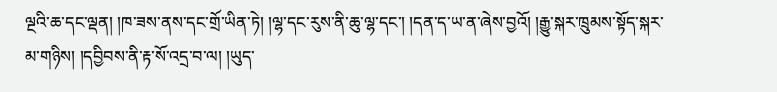ལྔའི་ཆ་དང་ལྡན། །ཁ་ཟས་ནས་དང་གྲོ་ཡིན་ཏེ། །ལྷ་དང་རུས་ནི་ཆུ་ལྷ་དང་། །དན་ད་ཡ་ན་ཞེས་བྱའོ། །རྒྱུ་སྐར་ཁྲུམས་སྟོད་སྐར་མ་གཉིས། །དབྱིབས་ནི་རྟ་སོ་འདྲ་བ་ལ། །ཡུད་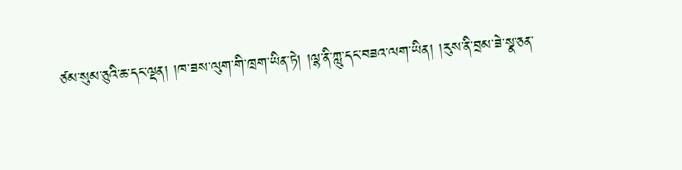ཙམ་སུམ་ཅུའི་ཆ་དང་ལྡན། །ཁ་ཟས་ལུག་གི་ཁྲག་ཡིན་ཏེ། །ལྷ་ནི་ཀླུ་དང་བཟའ་ལག་ཡིན། །རུས་ནི་བྲམ་ཟེ་སྣ་ཅན་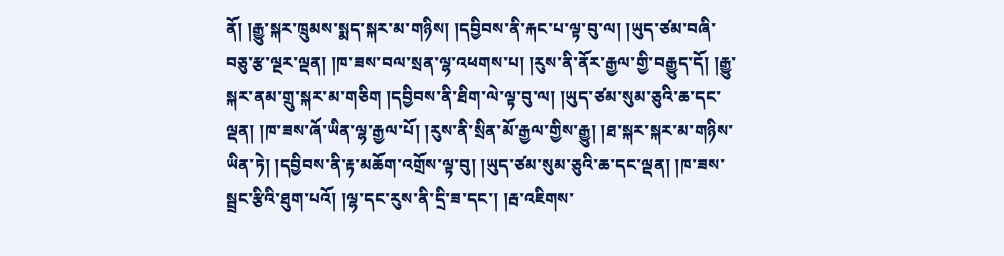ནོ། །རྒྱུ་སྐར་ཁྲུམས་སྨད་སྐར་མ་གཉིས། །དབྱིབས་ནི་རྐང་པ་ལྟ་བུ་ལ། །ཡུད་ཙམ་བཞི་བཅུ་རྩ་ལྔར་ལྡན། །ཁ་ཟས་བལ་སྲན་ལྷ་འཕགས་པ། །རུས་ནི་ནོར་རྒྱལ་གྱི་བརྒྱུད་དོ། །རྒྱུ་སྐར་ནམ་གྲུ་སྐར་མ་གཅིག །དབྱིབས་ནི་ཐིག་ལེ་ལྟ་བུ་ལ། །ཡུད་ཙམ་སུམ་ཅུའི་ཆ་དང་ལྡན། །ཁ་ཟས་ཞོ་ཡིན་ལྷ་རྒྱལ་པོ། །རུས་ནི་སྲིན་མོ་རྒྱལ་གྱིས་རྒྱུ། །ཐ་སྐར་སྐར་མ་གཉིས་ཡིན་ཏེ། །དབྱིབས་ནི་རྟ་མཆོག་འགྲོས་ལྟ་བུ། །ཡུད་ཙམ་སུམ་ཅུའི་ཆ་དང་ལྡན། །ཁ་ཟས་སྦྲང་རྩིའི་ཐུག་པའོ། །ལྷ་དང་རུས་ནི་དྲི་ཟ་དང་། །རྦ་འཇིགས་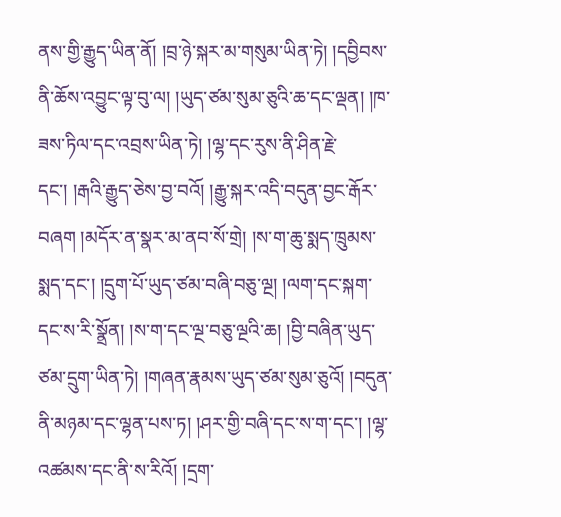ནས་གྱི་རྒྱུད་ཡིན་ནོ། །བྲ་ཉེ་སྐར་མ་གསུམ་ཡིན་ཏེ། །དབྱིབས་ནི་ཆོས་འབྱུང་ལྟ་བུ་ལ། །ཡུད་ཙམ་སུམ་ཅུའི་ཆ་དང་ལྡན། །ཁ་ཟས་ཏིལ་དང་འབྲས་ཡིན་ཏེ། །ལྷ་དང་རུས་ནི་ཤིན་རྗེ་དང་། །རྒའི་རྒྱུད་ཅེས་བྱ་བའོ། །རྒྱུ་སྐར་འདི་བདུན་བྱང་རྒོར་བཞག །མདོར་ན་སྣར་མ་ནབ་སོ་གྲེ། །ས་ག་ཆུ་སྨད་ཁྲུམས་སྨད་དང་། །དྲུག་པོ་ཡུད་ཙམ་བཞི་བཅུ་ལྔ། །ལག་དང་སྐག་དང་ས་རི་སྣྲོན། །ས་ག་དང་ལྔ་བཅུ་ལྔའི་ཆ། །བྱི་བཞིན་ཡུད་ཙམ་དྲུག་ཡིན་ཏེ། །གཞན་རྣམས་ཡུད་ཙམ་སུམ་ཅུའོ། །བདུན་ནི་མཉམ་དང་ལྷན་པས་ཏ། །ཤར་གྱི་བཞི་དང་ས་ག་དང་། །ལྷ་འཚམས་དང་ནི་ས་རིའོ། །དྲག་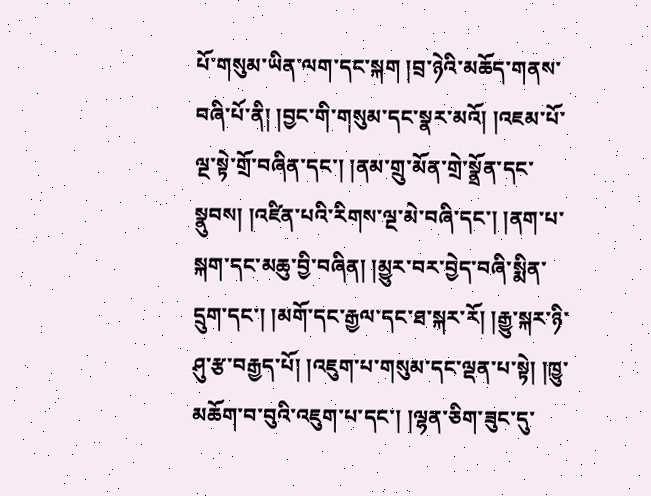པོ་གསུམ་ཡིན་ལག་དང་སྐག །བྲ་ཉེའི་མཆོད་གནས་བཞི་པོ་ནི། །བྱང་གི་གསུམ་དང་སྣར་མའོ། །འཇམ་པོ་ལྔ་སྟེ་གྲོ་བཞིན་དང་། །ནམ་གྲུ་མོན་གྲེ་སྣྲོན་དང་སྣུབས། །འཛིན་པའི་རིགས་ལྔ་མེ་བཞི་དང་། །ནག་པ་སྐག་དང་མཆུ་བྱི་བཞིན། །མྱུར་བར་བྱེད་བཞི་སྨིན་དྲུག་དང་། །མགོ་དང་རྒྱལ་དང་ཐ་སྐར་རོ། །རྒྱུ་སྐར་ཉི་ཤུ་རྩ་བརྒྱད་པོ། །འཇུག་པ་གསུམ་དང་ལྡན་པ་སྟེ། །ཁྱུ་མཆོག་བ་བུའི་འཇུག་པ་དང་། །ལྷན་ཅིག་ཟུང་དུ་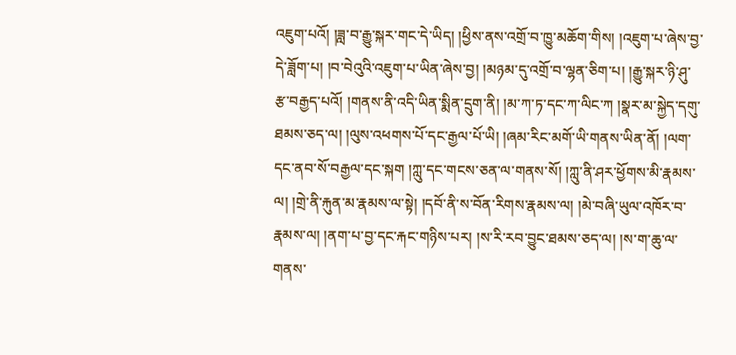འཇུག་པའོ། །ཟླ་བ་རྒྱུ་སྐར་གང་དེ་ཡིད། །ཕྱིས་ནས་འགྲོ་བ་ཁྱུ་མཆོག་གིས། །འཇུག་པ་ཞེས་བྱ་དེ་ཟློག་པ། །བ་བེའུའི་འཇུག་པ་ཡིན་ཞེས་བྱ། །མཉམ་དུ་འགྲོ་བ་ལྷན་ཅིག་པ། །རྒྱུ་སྐར་ཉི་ཤུ་རྩ་བརྒྱད་པའོ། །གནས་ནི་འདི་ཡིན་སྨིན་དྲུག་ནི། །མ་ཀ་ཏ་དང་ཀ་ལིང་ཀ །སྣར་མ་སྐྱེད་དགུ་ཐམས་ཅད་ལ། །ལུས་འཕགས་པོ་དང་རྒྱལ་པོ་ཡི། །ཞམ་རིང་མགོ་ཡི་གནས་ཡིན་ནོ། །ལག་དང་ནབ་སོ་བརྒྱལ་དང་སྐག །ཀླུ་དང་གངས་ཅན་ལ་གནས་སོ། །ཀླུ་ནི་ཤར་ཕྱོགས་མི་རྣམས་ལ། །གྲེ་ནི་རྐུན་མ་རྣམས་ལ་སྟེ། །དབོ་ནི་ས་བོན་རིགས་རྣམས་ལ། །མེ་བཞི་ཡུལ་འཁོར་བ་རྣམས་ལ། །ནག་པ་བྱ་དང་རྐང་གཉིས་པར། །ས་རི་རབ་བྱུང་ཐམས་ཅད་ལ། །ས་ག་ཆུ་ལ་གནས་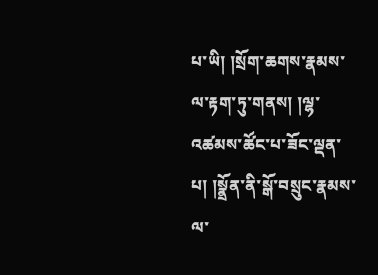པ་ཡི། །སྲོག་ཆགས་རྣམས་ལ་རྟག་ཏུ་གནས། །ལྷ་འཚམས་ཚོང་པ་ཟོང་ལྡན་པ། །སྣྲོན་ནི་སྒོ་བསྲུང་རྣམས་ལ་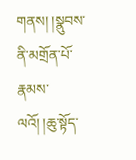གནས། །སྣུབས་ནི་མགྲོན་པོ་རྣམས་ལའོ། །ཆུ་སྟོད་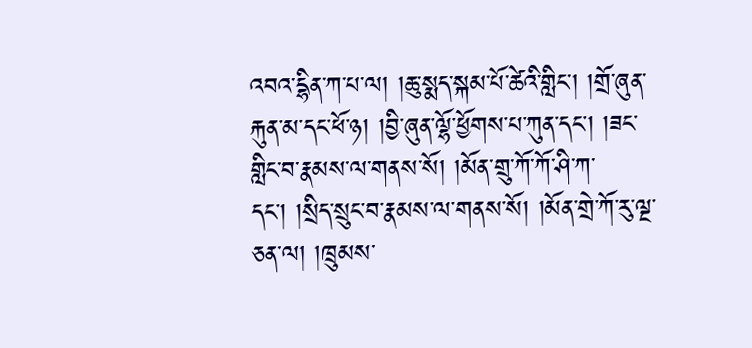འབའ་དྷིན་ཀ་པ་ལ། །ཆུ་སྨད་སྐམ་པོ་ཚེའི་གླིང་། །གྲོ་ཞུན་རྐུན་མ་དང་ཕོ་ཉ། །བྱི་ཞུན་ལྷོ་ཕྱོགས་པ་ཀུན་དང་། །ཟང་གླིང་བ་རྣམས་ལ་གནས་སོ། །མོན་གྲུ་ཀོ་ཀོ་ཤི་ཀ་དང་། །སྲིད་སྲུང་བ་རྣམས་ལ་གནས་སོ། །མོན་གྲེ་ཀོ་རུ་ལྔ་ཅན་ལ། །ཁྲུམས་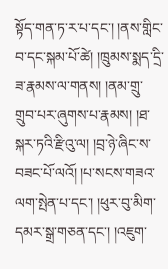སྟོད་གན་ཏ་ར་པ་དང་། །ནས་གླིང་བ་དང་སྐམ་པོ་ཚེ། །ཁྲུམས་སྨད་དྲི་ཟ་རྣམས་ལ་གནས། །ནམ་གྲུ་གྲུབ་པར་ཞུགས་པ་རྣམས། །ཐ་སྐར་ཏའི་རྫིའུ་ལ། །བྲ་ཉེ་ཞིང་ས་བཟང་པོ་ལའོ། །པ་སངས་གཟའ་ལག་སྤེན་པ་དང་། །ཕུར་བུ་མིག་དམར་སྒྲ་གཅན་དང་། །འཇུག་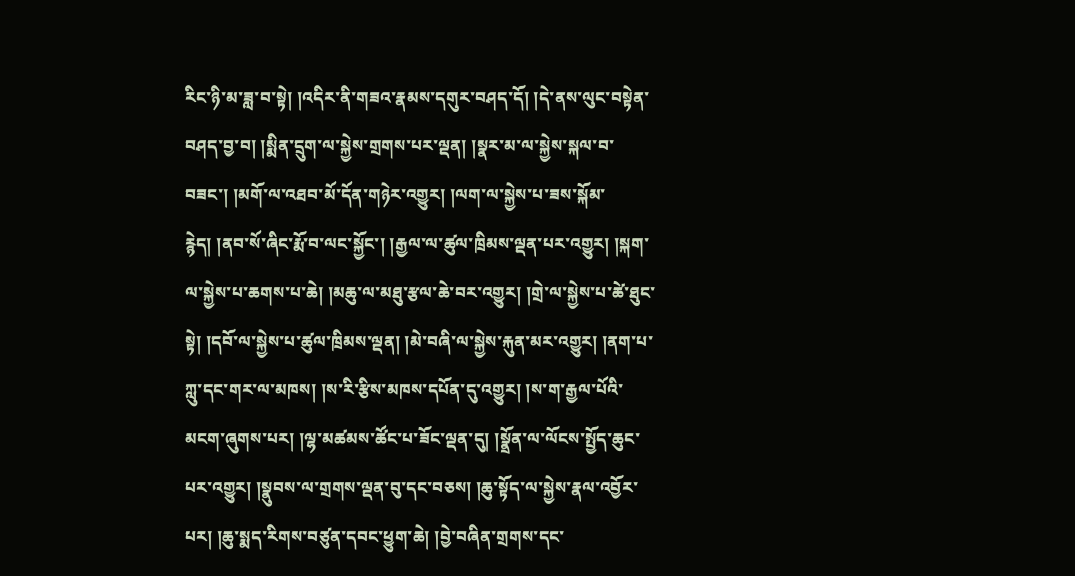རིང་ཉི་མ་ཟླ་བ་སྟེ། །འདིར་ནི་གཟའ་རྣམས་དགུར་བཤད་དོ། །དེ་ནས་ལུང་བསྟེན་བཤད་བྱ་བ། །སྨིན་དྲུག་ལ་སྐྱེས་གྲགས་པར་ལྡན། །སྣར་མ་ལ་སྐྱེས་སྐལ་བ་བཟང་། །མགོ་ལ་འཐབ་མོ་དོན་གཉེར་འགྱུར། །ལག་ལ་སྐྱེས་པ་ཟས་སྐོམ་རྙེད། །ནབ་སོ་ཞིང་རྨོ་བ་ལང་སྐྱོང་། །རྒྱལ་ལ་ཚུལ་ཁྲིམས་ལྡན་པར་འགྱུར། །སྐག་ལ་སྐྱེས་པ་ཆགས་པ་ཆེ། །མཆུ་ལ་མཐུ་རྩལ་ཆེ་བར་འགྱུར། །གྲེ་ལ་སྐྱེས་པ་ཚེ་ཐུང་སྟེ། །དབོ་ལ་སྐྱེས་པ་ཚུལ་ཁྲིམས་ལྡན། །མེ་བཞི་ལ་སྐྱེས་རྐུན་མར་འགྱུར། །ནག་པ་ཀླུ་དང་གར་ལ་མཁས། །ས་རི་རྩིས་མཁས་དཔོན་དུ་འགྱུར། །ས་ག་རྒྱལ་པོའི་མངག་ཞུགས་པར། །ལྷ་མཚམས་ཚོང་པ་ཟོང་ལྡན་དུ། །སྣྲོན་ལ་ལོངས་སྤྱོད་ཆུང་པར་འགྱུར། །སྣུབས་ལ་གྲགས་ལྡན་བུ་དང་བཅས། །ཆུ་སྟོད་ལ་སྐྱེས་རྣལ་འབྱོར་པར། །ཆུ་སྨད་རིགས་བཙུན་དབང་ཕྱུག་ཆེ། །བྱེ་བཞིན་གྲགས་དང་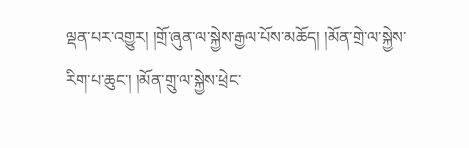ལྡན་པར་འགྱུར། །གྲོ་ཞུན་ལ་སྐྱེས་རྒྱལ་པོས་མཆོད། །མོན་གྲེ་ལ་སྐྱེས་རིག་པ་ཆུང་། །མོན་གྲུ་ལ་སྐྱེས་ཕྲེང་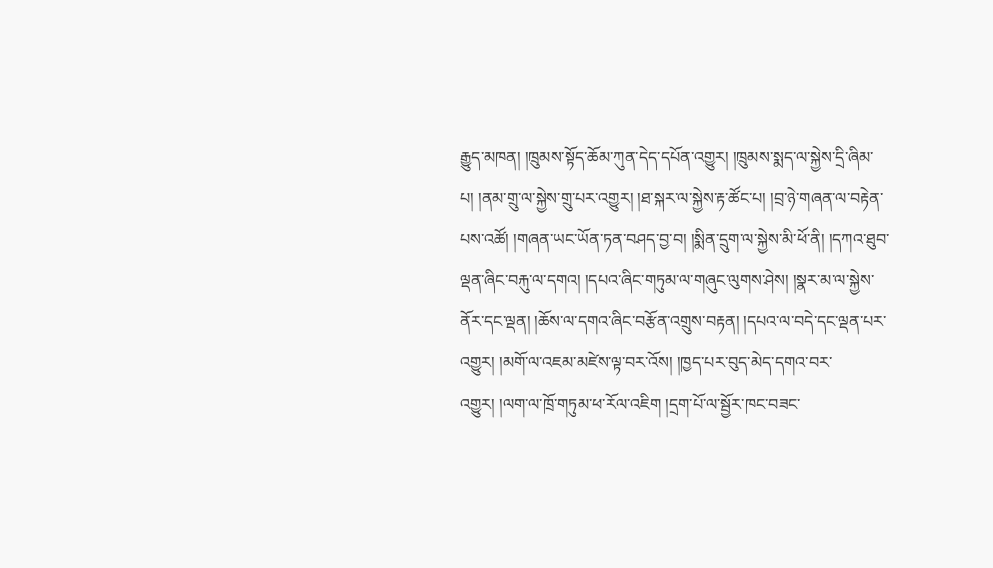རྒྱུད་མཁན། །ཁྲུམས་སྟོད་ཆོམ་ཀུན་དེད་དཔོན་འགྱུར། །ཁྲུམས་སྨད་ལ་སྐྱེས་དྲི་ཞིམ་པ། །ནམ་གྲུ་ལ་སྐྱེས་གྲུ་པར་འགྱུར། །ཐ་སྐར་ལ་སྐྱེས་རྟ་ཚོང་པ། །བྲ་ཉེ་གཞན་ལ་བརྟེན་པས་འཚོ། །གཞན་ཡང་ཡོན་ཏན་བཤད་བྱ་བ། །སྨིན་དྲུག་ལ་སྐྱེས་མི་ཕོ་ནི། །དཀའ་ཐུབ་ལྡན་ཞིང་བརྐུ་ལ་དགའ། །དཔའ་ཞིང་གཏུམ་ལ་གཞུང་ལུགས་ཤེས། །སྣར་མ་ལ་སྐྱེས་ནོར་དང་ལྡན། །ཆོས་ལ་དགའ་ཞིང་བརྩོན་འགྲུས་བརྟན། །དཔའ་ལ་བདེ་དང་ལྡན་པར་འགྱུར། །མགོ་ལ་འཇམ་མཛེས་ལྟ་བར་འོས། །ཁྱད་པར་བུད་མེད་དགའ་བར་འགྱུར། །ལག་ལ་ཁྲོ་གཏུམ་ཕ་རོལ་འཇིག །དྲག་པོ་ལ་སྦྱོར་ཁང་བཟང་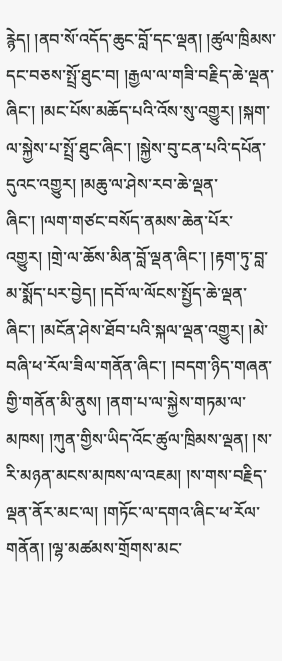རྙེད། །ནབ་སོ་འདོད་ཆུང་བློ་དང་ལྡན། །ཚུལ་ཁྲིམས་དང་བཅས་སྤྲོ་ཐུང་བ། །རྒྱལ་ལ་གཟི་བརྗིད་ཆེ་ལྡན་ཞིང་། །མང་པོས་མཆོད་པའི་འོས་སུ་འགྱུར། །སྐག་ལ་སྐྱེས་པ་སྤྲོ་ཐུང་ཞིང་། །སྐྱེས་བུ་ངན་པའི་དཔོན་དུའང་འགྱུར། །མཆུ་ལ་ཤེས་རབ་ཆེ་ལྡན་ཞིང་། །ལག་གཙང་བསོད་ནམས་ཆེན་པོར་འགྱུར། །གྲེ་ལ་ཆོས་མིན་བློ་ལྡན་ཞིང་། །རྟག་ཏུ་བླ་མ་སྨོད་པར་བྱེད། །དབོ་ལ་ལོངས་སྤྱོད་ཆེ་ལྡན་ཞིང་། །མངོན་ཤེས་ཐོབ་པའི་སྐལ་ལྡན་འགྱུར། །མེ་བཞི་ཕ་རོལ་ཟིལ་གནོན་ཞིང་། །བདག་ཉིད་གཞན་གྱི་གནོན་མི་ནུས། །ནག་པ་ལ་སྐྱེས་གཏམ་ལ་མཁས། །ཀུན་གྱིས་ཡིད་འོང་ཚུལ་ཁྲིམས་ལྡན། །ས་རི་མཉན་མངས་མཁས་ལ་འཇམ། །ས་གས་བརྗིད་ལྡན་ནོར་མང་ལ། །གཏོང་ལ་དགའ་ཞིང་ཕ་རོལ་གནོན། །ལྷ་མཚམས་གྲོགས་མང་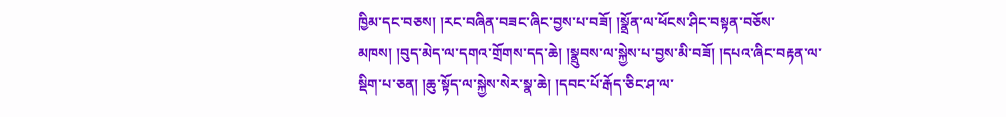ཁྱིམ་དང་བཅས། །རང་བཞིན་བཟང་ཞིང་བྱས་པ་བཟོ། །སྣྲོན་ལ་ཕོངས་ཤིང་བསྟན་བཅོས་མཁས། །བུད་མེད་ལ་དགའ་གྲོགས་དད་ཆེ། །སྣྲུབས་ལ་སྐྱེས་པ་བྱས་མི་བཟོ། །དཔའ་ཞིང་བརྟན་ལ་སྡིག་པ་ཅན། །ཆུ་སྟོད་ལ་སྐྱེས་སེར་སྣ་ཆེ། །དབང་པོ་རྒོད་ཅིང་ཤ་ལ་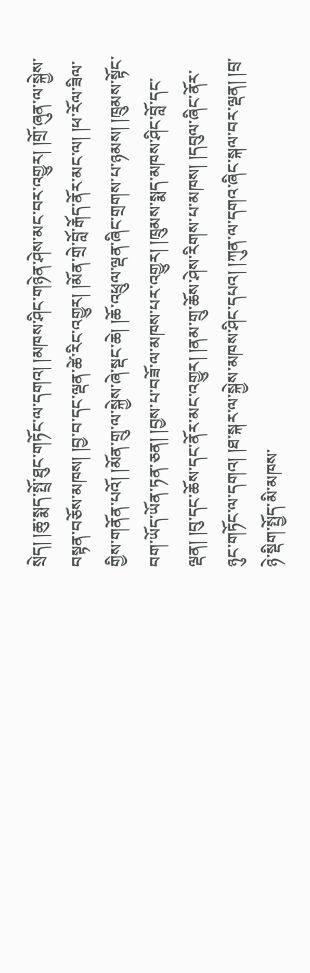སྲེད། །ཆུ་སྨད་སྤྲོ་ཐུང་གཏོང་ལ་དགའ། །མཁས་ཤིང་གཉེན་ཤེས་མང་བར་འགྱུར། །གྲོ་ཞུན་ལ་སྐྱེས་བསྟན་བཅོས་མཁས། །བྱ་བ་དང་ལྡན་ཚེ་རིང་འགྱུར། །མོན་གྲེ་བློ་རྒོད་ནོར་མང་ལ། །ཕ་རོལ་ཟིལ་གྱིས་གནོན་པའོ། །མོན་གྲུ་ལ་སྐྱེས་ཞེ་སྡང་ཆེ། །ཆོ་འཕྲུལ་ལྡན་ཞིང་གྲགས་པ་ཉམས། །ཁྲུམས་སྟོང་བག་ཡོད་ཡོན་ཏན་ཅན། །བྱས་པ་བཟོ་ལ་མཁས་པར་འགྱུར། །ཁྲུམས་སྨད་མཁས་ཤིང་བློ་དང་ལྡན། །བུ་དང་ཆོས་དང་ནོར་མང་འགྱུར། །ནམ་གྲུ་ཆོས་ཤེས་རིགས་པ་མཁས། །དབུལ་ཞིང་ནོར་ཉུང་གཏོང་ལ་དགའ། །ཐ་སྐར་ལ་སྐྱེས་མཁས་ཤིང་དཔའ། །ཀུན་ལ་དགའ་ཞིང་སྐལ་བར་ལྡན། །བྲ་ཉེ་སྡིག་སྤྱོད་མི་མཁས་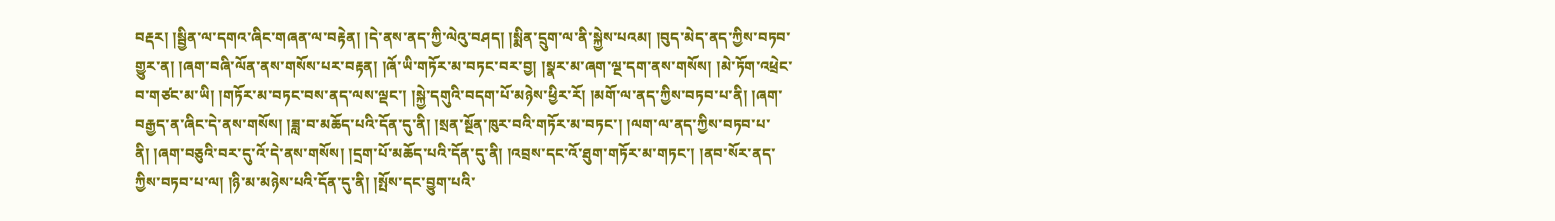བརྡར། །སྦྱིན་ལ་དགའ་ཞིང་གཞན་ལ་བརྟེན། །དེ་ནས་ནད་ཀྱི་ལེའུ་བཤད། །སྨིན་དྲུག་ལ་ནི་སྐྱེས་པའམ། །བུད་མེད་ནད་ཀྱིས་བཏབ་གྱུར་ན། །ཞག་བཞི་ལོན་ནས་གསོས་པར་བརྟན། །ཞོ་ཡི་གཏོར་མ་བཏང་བར་བྱ། །སྣར་མ་ཞག་ལྔ་དག་ནས་གསོས། །མེ་ཏོག་འཕྲེང་བ་གཙང་མ་ཡི། །གཏོར་མ་བཏང་བས་ནད་ལས་ལྡང་། །སྐྱེ་དགུའི་བདག་པོ་མཉེས་ཕྱིར་རོ། །མགོ་ལ་ནད་ཀྱིས་བཏབ་པ་ནི། །ཞག་བརྒྱད་ན་ཞིང་དེ་ནས་གསོས། །ཟླ་བ་མཆོད་པའི་དོན་དུ་ནི། །སྲན་སྔོན་ཁུར་བའི་གཏོར་མ་བཏང་། །ལག་ལ་ནད་ཀྱིས་བཏབ་པ་ནི། །ཞག་བཅུའི་བར་དུ་འོ་དེ་ནས་གསོས། །དྲག་པོ་མཆོད་པའི་དོན་དུ་ནི། །འབྲས་དང་འོ་ཐུག་གཏོར་མ་གཏང་། །ནབ་སོར་ནད་ཀྱིས་བཏབ་པ་ལ། །ཉི་མ་མཉེས་པའི་དོན་དུ་ནི། །སྤོས་དང་བྱུག་པའི་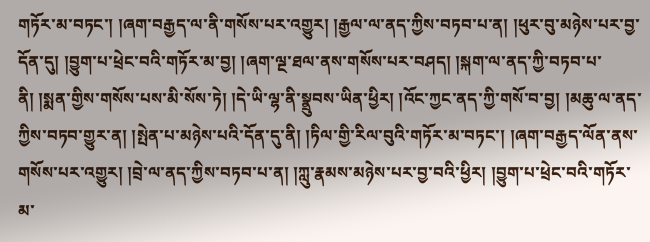གཏོར་མ་བཏང་། །ཞག་བརྒྱད་ལ་ནི་གསོས་པར་འགྱུར། །རྒྱལ་ལ་ནད་ཀྱིས་བཏབ་པ་ན། །ཕུར་བུ་མཉེས་པར་བྱ་དོན་དུ། །བྱུག་པ་ཕྲེང་བའི་གཏོར་མ་བྱ། །ཞག་ལྔ་ཐལ་ནས་གསོས་པར་བཤད། །སྐག་ལ་ནད་ཀྱི་བཏབ་པ་ནི། །སྨན་གྱིས་གསོས་པས་མི་སོས་ཏེ། །དེ་ཡི་ལྷ་ནི་སྣྲུབས་ཡིན་ཕྱིར། །འོང་ཀྱང་ནད་ཀྱི་གསོ་བ་བྱ། །མཆུ་ལ་ནད་ཀྱིས་བཏབ་གྱུར་ན། །སྤེན་པ་མཉེས་པའི་དོན་དུ་ནི། །ཏིལ་གྱི་རིལ་བུའི་གཏོར་མ་བཏང་། །ཞག་བརྒྱད་ལོན་ནས་གསོས་པར་འགྱུར། །བྲེ་ལ་ནད་ཀྱིས་བཏབ་པ་ན། །ཀླུ་རྣམས་མཉེས་པར་བྱ་བའི་ཕྱིར། །བྱུག་པ་ཕྲེང་བའི་གཏོར་མ་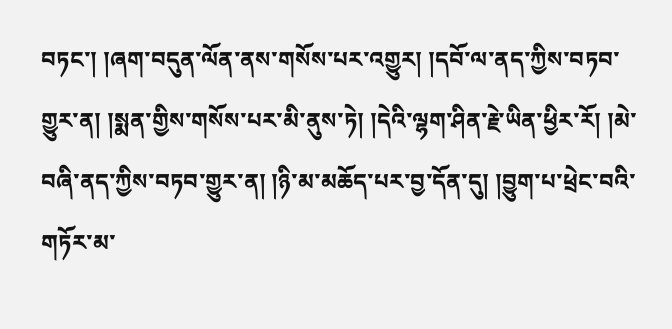བཏང་། །ཞག་བདུན་ལོན་ནས་གསོས་པར་འགྱུར། །དབོ་ལ་ནད་ཀྱིས་བཏབ་གྱུར་ན། །སྨན་གྱིས་གསོས་པར་མི་ནུས་ཏེ། །དེའི་ལྷག་ཤིན་རྗེ་ཡིན་ཕྱིར་རོ། །མེ་བཞི་ནད་ཀྱིས་བཏབ་གྱུར་ན། །ཉི་མ་མཆོད་པར་བྱ་དོན་དུ། །བྱུག་པ་ཕྲེང་བའི་གཏོར་མ་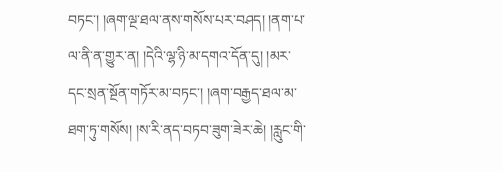བཏང་། །ཞག་ལྔ་ཐལ་ནས་གསོས་པར་བཤད། །ནག་པ་ལ་ནི་ན་གྱུར་ན། །དེའི་ལྷ་ཉི་མ་དགའ་དོན་དུ། །མར་དང་སྲན་སྔོན་གཏོར་མ་བཏང་། །ཞག་བརྒྱད་ཐལ་མ་ཐག་ཏུ་གསོས། །ས་རི་ནད་བཏབ་ཟུག་ཟེར་ཆེ། །རླུང་གི་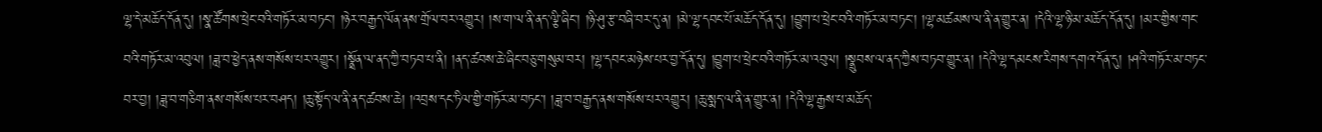ལྷ་དེ་མཆོད་དོན་དུ། །སྣ་ཚོགས་ཕྲེང་བའི་གཏོར་མ་བཏང་། །ཉེར་བརྒྱད་ལོན་ནས་གྲོལ་བར་འགྱུར། །ས་ག་ལ་ནི་ནད་ལྕི་ཞིང་། །ཉི་ཤུ་རྩ་བཞི་བར་དུ་ན། །མེ་ལྷ་དབང་པོ་མཆོད་དོན་དུ། །བྱུག་པ་ཕྲེང་བའི་གཏོར་མ་བཏང་། །ལྷ་མཚམས་ལ་ནི་ན་གྱུར་ན། །དེའི་ལྷ་ཉི་མ་མཆོད་དོན་དུ། །མར་གྱིས་གང་བའི་གཏོར་མ་འབུལ། །ཟླ་བ་ཕྱེད་ནས་གསོས་པར་འགྱུར། །སྣྲོན་ལ་ནད་ཀྱི་བཏབ་པ་ནི། །ནད་ཚབས་ཆེ་ཞིང་བཅུ་གསུམ་བར། །ལྷ་དབང་མཉེས་པར་བྱ་དོན་དུ། །བྱུག་པ་ཕྲེང་བའི་གཏོར་མ་འབུལ། །སྣྲུབས་ལ་ནད་ཀྱིས་བཏབ་གྱུར་ན། །དེའི་ལྷ་དམངས་རིགས་དགའ་དོན་དུ། །ཤའི་གཏོར་མ་བཏང་བར་བྱ། །ཟླ་བ་གཅིག་ནས་གསོས་པར་བཤད། །ཆུ་སྟོད་ལ་ནི་ནད་ཚབས་ཆེ། །འབྲས་དང་ཏིལ་གྱི་གཏོར་མ་བཏང་། །ཟླ་བ་བརྒྱད་ནས་གསོས་པར་འགྱུར། །ཆུ་སྨད་ལ་ནི་ན་གྱུར་ན། །དེའི་ལྷ་རྒྱས་པ་མཆོད་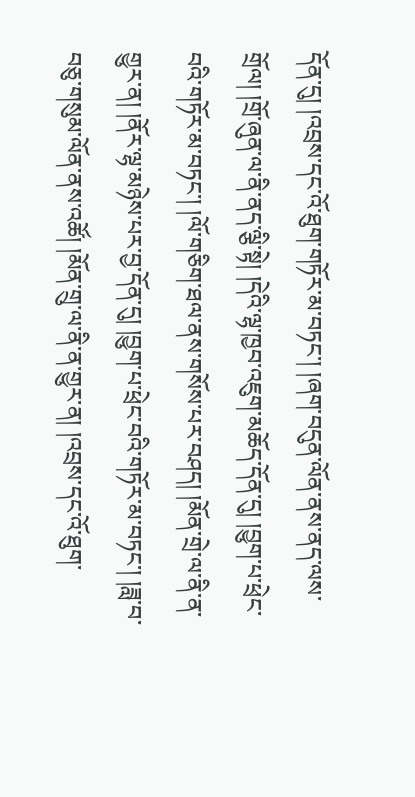དོན་དུ། །འབྲས་དང་འོ་ཐུག་གཏོར་མ་བཏང་། །ཞག་བདུན་ལོན་ནས་ནད་ལས་གྲོལ། །གྲོ་ཞུན་ལ་ནི་ནད་ལྕི་སྟེ། །དེའི་ལྷ་ཁྱབ་འཇུག་མཆོད་དོན་དུ། །བྱུག་པ་ཕྲེང་བའི་གཏོར་མ་བཏང་། །ལོ་གཅིག་ཐལ་ནས་གསོས་པར་བཤད། །མོན་གྲེ་ལ་ནི་ན་གྱུར་ན། །ནོར་ལྷ་མཉེས་པར་བྱ་དོན་དུ། །བྱུག་པ་ཕྲེང་བའི་གཏོར་མ་བཏང་། །ཟླ་བ་བཅུ་གསུམ་ལོན་ནས་འཚོ། །མོན་གྲུ་ལ་ནི་ན་གྱུར་ན། །འབྲས་དང་འོ་ཐུག་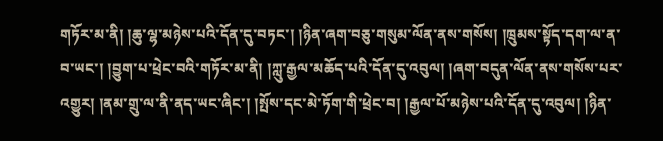གཏོར་མ་ནི། །ཆུ་ལྷ་མཉེས་པའི་དོན་དུ་བཏང་། །ཉིན་ཞག་བཅུ་གསུམ་ལོན་ནས་གསོས། །ཁྲུམས་སྟོད་དག་ལ་ན་བ་ཡང་། །བྱུག་པ་ཕྲེང་བའི་གཏོར་མ་ནི། །ཀླུ་རྒྱལ་མཆོད་པའི་དོན་དུ་འབུལ། །ཞག་བདུན་ལོན་ནས་གསོས་པར་འགྱུར། །ནམ་གྲུ་ལ་ནི་ནད་ཡང་ཞིང་། །སྤོས་དང་མེ་ཏོག་གི་ཕྲེང་བ། །རྒྱལ་པོ་མཉེས་པའི་དོན་དུ་འབུལ། །ཉིན་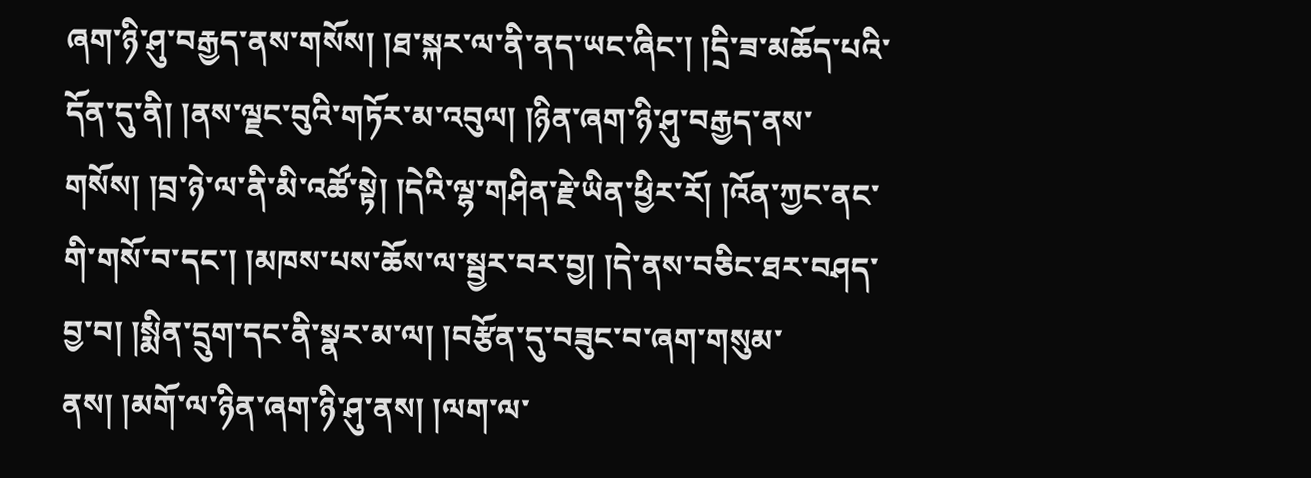ཞག་ཉི་ཤུ་བརྒྱད་ནས་གསོས། །ཐ་སྐར་ལ་ནི་ནད་ཡང་ཞིང་། །དྲི་ཟ་མཆོད་པའི་དོན་དུ་ནི། །ནས་ལྗང་བུའི་གཏོར་མ་འབུལ། །ཉིན་ཞག་ཉི་ཤུ་བརྒྱད་ནས་གསོས། །བྲ་ཉེ་ལ་ནི་མི་འཚོ་སྟེ། །དེའི་ལྷ་གཤིན་རྗེ་ཡིན་ཕྱིར་རོ། །འོན་ཀྱང་ནང་གི་གསོ་བ་དང་། །མཁས་པས་ཆོས་ལ་སྦྱར་བར་བྱ། །དེ་ནས་བཅིང་ཐར་བཤད་བྱ་བ། །སྨིན་དྲུག་དང་ནི་སྣར་མ་ལ། །བརྩོན་དུ་བཟུང་བ་ཞག་གསུམ་ནས། །མགོ་ལ་ཉིན་ཞག་ཉི་ཤུ་ནས། །ལག་ལ་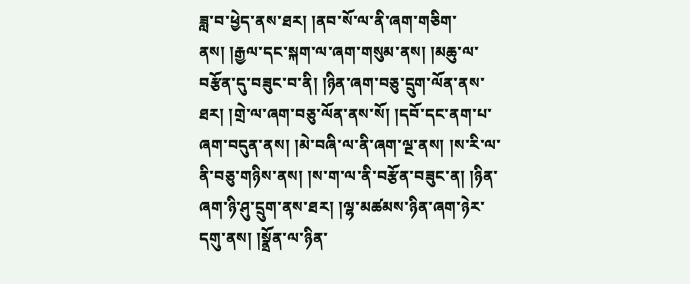ཟླ་བ་ཕྱེད་ནས་ཐར། །ནབ་སོ་ལ་ནི་ཞག་གཅིག་ནས། །རྒྱལ་དང་སྐག་ལ་ཞག་གསུམ་ནས། །མཆུ་ལ་བརྩོན་དུ་བཟུང་བ་ནི། །ཉིན་ཞག་བཅུ་དྲུག་ལོན་ནས་ཐར། །གྲེ་ལ་ཞག་བཅུ་ལོན་ནས་སོ། །དབོ་དང་ནག་པ་ཞག་བདུན་ནས། །མེ་བཞི་ལ་ནི་ཞག་ལྔ་ནས། །ས་རི་ལ་ནི་བཅུ་གཉིས་ནས། །ས་ག་ལ་ནི་བརྩོན་བཟུང་ན། །ཉིན་ཞག་ཉི་ཤུ་དྲུག་ནས་ཐར། །ལྷ་མཚམས་ཉིན་ཞག་ཉེར་དགུ་ནས། །སྣྲོན་ལ་ཉིན་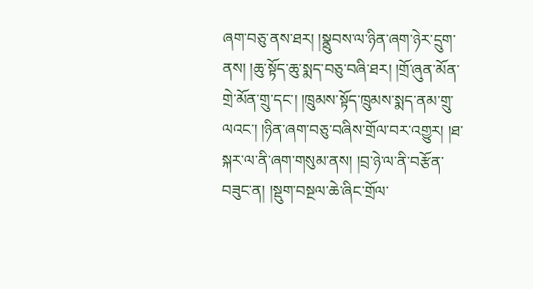ཞག་བཅུ་ནས་ཐར། །སྣྲུབས་ལ་ཉིན་ཞག་ཉེར་དྲུག་ནས། །ཆུ་སྟོད་ཆུ་སྨད་བཅུ་བཞི་ཐར། །གྲོ་ཞུན་མོན་གྲེ་མོན་གྲུ་དང་། །ཁྲུམས་སྟོད་ཁྲུམས་སྨད་ནམ་གྲུ་ལའང་། །ཉིན་ཞག་བཅུ་བཞིས་གྲོལ་བར་འགྱུར། །ཐ་སྐར་ལ་ནི་ཞག་གསུམ་ནས། །བྲ་ཉེ་ལ་ནི་བརྩོན་བཟུང་ན། །སྡུག་བསྔལ་ཆེ་ཞིང་གྲོལ་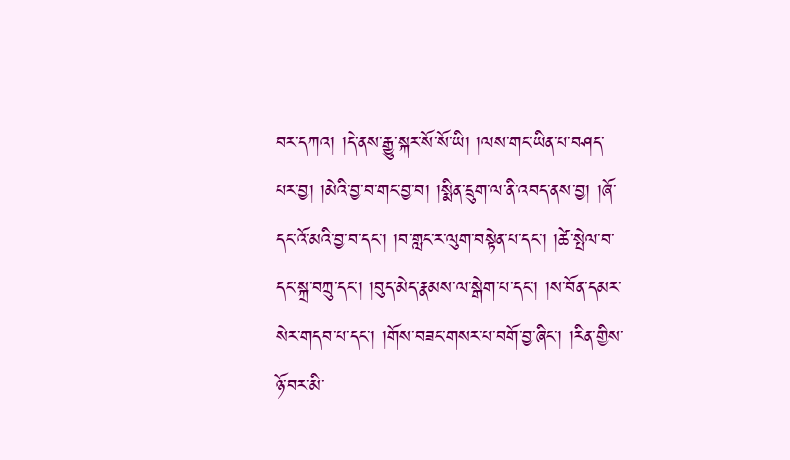བར་དཀའ། །དེ་ནས་རྒྱུ་སྐར་སོ་སོ་ཡི། །ལས་གང་ཡིན་པ་བཤད་པར་བྱ། །མེའི་བྱ་བ་གང་བྱ་བ། །སྨིན་དྲུག་ལ་ནི་འབད་ནས་བྱ། །ཞོ་དང་འོ་མའི་བྱ་བ་དང་། །བ་གླང་ར་ལུག་བསྟེན་པ་དང་། །ཚེ་སྤེལ་བ་དང་སྐྲ་བཀྲུ་དང་། །བུད་མེད་རྣམས་ལ་སྒེག་པ་དང་། །ས་བོན་དམར་སེར་གདབ་པ་དང་། །གོས་བཟང་གསར་པ་བགོ་བྱ་ཞིང་། །རིན་གྱིས་ཉོ་བར་མི་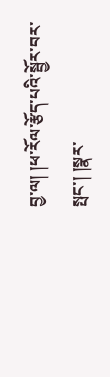བྱ་ལ། །ཕ་རོལ་རྩོད་པའི་སྦྱོར་བར་སྤང་། །སྣར་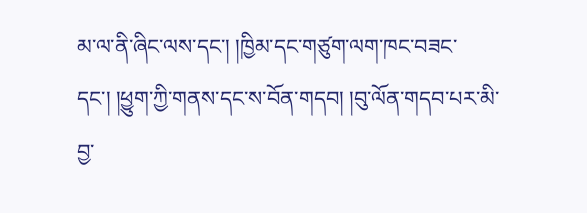མ་ལ་ནི་ཞིང་ལས་དང་། །ཁྱིམ་དང་གཙུག་ལག་ཁང་བཟང་དང་། །ཕྱུག་ཀྱི་གནས་དང་ས་བོན་གདབ། །བུ་ལོན་གདབ་པར་མི་བྱ་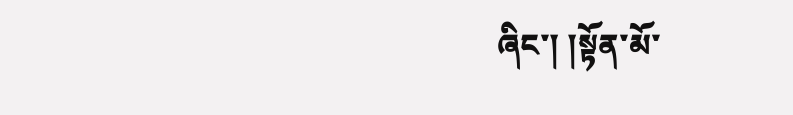ཞིང་། །སྟོན་མོ་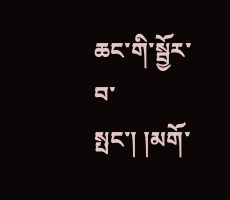ཆང་གི་སྦྱོར་བ་སྤང་། །མགོ་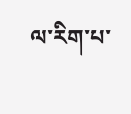ལ་རིག་པ་